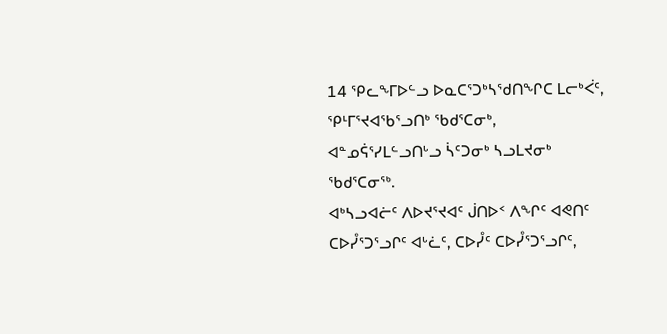14 ᕿᓚᖕᒥᐅᓪᓗ ᐅᓇᑕᕐᑐᒃᓴᖁᑎᖏᑕ ᒪᓕᒃᐹᑦ, ᕿᒻᒥᕐᔪᐊᖃᕐᓗᑎᒃ ᖃᑯᕐᑕᓂᒃ, ᐊᓐᓄᕌᕐᓯᒪᓪᓗᑎᒡᓗ ᓵᑦᑐᓂᒃ ᓴᓗᒪᔪᓂᒃ ᖃᑯᕐᑕᓂᖅ.
ᐊᒃᓴᓗᐊᓖᑦ ᐱᐅᔪᕐᔪᐊᑦ ᒎᑎᐅᑉ ᐱᖏᑦ ᐊᕙᑎᑦ ᑕᐅᓮᕐᑐᕐᓗᒋᑦ ᐊᒡᓛᑦ, ᑕᐅᓮᑦ ᑕᐅᓮᕐᑐᕐᓗᒋᑦ,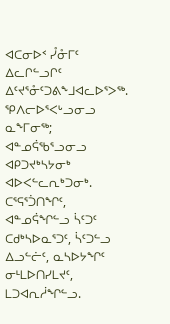ᐊᑕᓂᐅᑉ ᓮᓁᒥᑦ ᐃᓚᒋᓪᓗᒋᑦ ᐃᑦᔪᕐᓁᑦᑐᕕᖕᒧᐊᓚᐅᕐᐳᖅ.
ᕿᐱᓕᐅᕐᐸᒡᓗᓂᓗ ᓇᖕᒥᓂᖅ; ᐊᓐᓄᕌᖃᕐᓗᓂᓗ ᐊᑭᑐᔪᒃᓴᔭᓂᒃ ᐊᐅᐸᓪᓚᕆᒃᑐᓂᒃ.
ᑕᕐᕋᕐᑑᑎᖏᑦ, ᐊᓐᓄᕌᖏᓪᓗ ᓵᑦᑐᑦ ᑕᑯᒃᓴᐅᓇᕐᑐᑦ, ᓵᑦᑐᓪᓗ ᐃᓗᓪᓖᑦ, ᓇᓴᐅᔭᖏᑦ ᓂᒻᒪᐅᑎᓯᒪᔪᑦ, ᒪᑐᐊᕆᓲᖏᓪᓗ.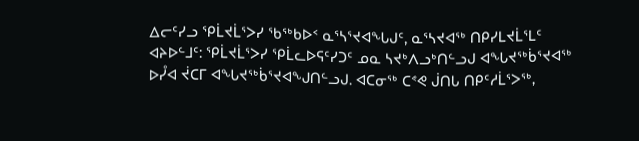ᐃᓕᑦᓯᓗ ᕿᒫᔪᒫᕐᐳᓯ ᖃᖅᑲᐅᑉ ᓇᕐᓴᕐᔪᐊᖓᒍᑦ, ᓇᕐᓴᔪᐊᖅ ᑎᑭᓯᒪᔪᒫᕐᒪᑦ ᐊᔨᐅᓪᒧᑦ: ᕿᒫᔪᒫᕐᐳᓯ ᕿᒫᓚᐅᕋᑦᓯᑐᑦ ᓄᓇ ᓴᔪᒃᐱᓗᒃᑎᓪᓗᒍ ᐊᖓᔪᖅᑳᕐᔪᐊᖅ ᐅᓮᐊ ᔫᑕᒥ ᐊᖓᔪᖅᑳᕐᔪᐊᖑᑎᓪᓗᒍ. ᐊᑕᓂᖅ ᑕᕝᕙ ᒎᑎᒐ ᑎᑭᑦᓱᒫᕐᐳᖅ,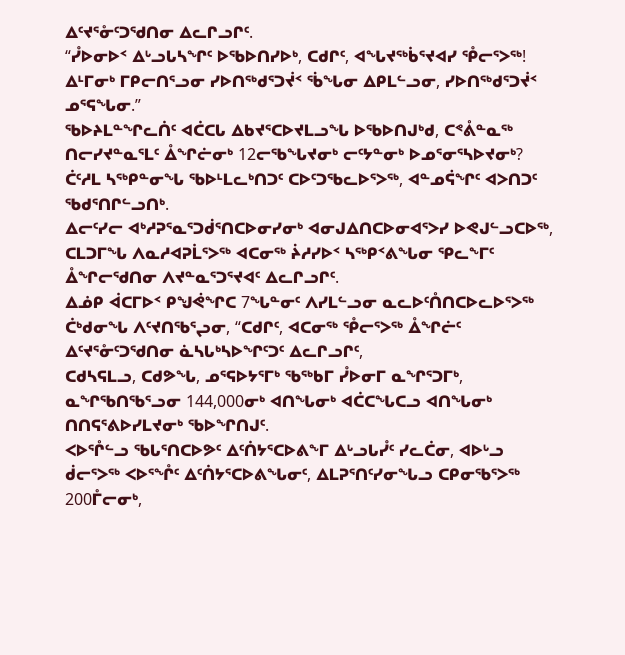ᐃᑦᔪᕐᓁᑦᑐᖁᑎᓂ ᐃᓚᒋᓗᒋᑦ.
“ᓮᐅᓂᐅᑉ ᐃᒡᓗᒐᓴᖏᑦ ᐅᖃᐅᑎᓯᐅᒃ, ᑕᑯᒋᑦ, ᐊᖓᔪᖅᑳᕐᔪᐊᓯ ᕾᓕᕐᐳᖅ! ᐃᒻᒥᓂᒃ ᒥᑭᓕᑎᕐᓗᓂ ᓯᐅᑎᖅᑯᕐᑐᔫᑉ ᖄᖓᓂ ᐃᑭᒪᓪᓗᓂ, ᓯᐅᑎᖅᑯᕐᑐᔫᑉ ᓄᕐᕋᖓᓂ.”
ᖃᐅᔨᒪᓐᖏᓚᑏᑦ ᐊᑖᑕᒐ ᐃᑲᔪᕐᑕᐅᔪᒪᓗᖓ ᐅᖃᐅᑎᒍᒃᑯ, ᑕᕝᕔᓐᓇᖅ ᑎᓕᓯᔪᓐᓇᕐᒪᑦ ᐂᖏᓖᓂᒃ 12ᓕᖃᖓᔪᓂᒃ ᓕᑦᔭᓐᓂᒃ ᐅᓄᕐᓂᕐᓴᐅᔪᓂᒃ?
ᑖᑦᓱᒪ ᓴᖅᑭᓐᓂᖓ ᖃᐅᒻᒪᓚᒃᑎᑐᑦ ᑕᐅᑦᑐᖃᓚᐅᕐᐳᖅ, ᐊᓐᓄᕌᖏᑦ ᐊᐳᑎᑐᑦ ᖃᑯᕐᑎᒋᓪᓗᑎᒃ.
ᐃᓕᑦᓯᓕ ᐊᒃᓱᕈᕐᓇᕐᑐᑰᕐᑎᑕᐅᓂᓯᓂᒃ ᐊᓂᒍᐃᑎᑕᐅᓂᐊᕐᐳᓯ ᐅᕙᒍᓪᓗᑕᐅᖅ, ᑕᒪᑐᒥᖓ ᐱᓇᓱᐊᕈᒫᕐᐳᖅ ᐊᑕᓂᖅ ᔩᓱᓯᐅᑉ ᓴᖅᑭᑉᕕᖓᓂ ᕿᓚᖕᒥᑦ ᐂᖏᓕᖁᑎᓂ ᐱᔪᓐᓇᕐᑐᕐᔪᐊᑦ ᐃᓚᒋᓗᒋᑦ.
ᐃᓅᑭ ᐋᑕᒥᐅᑉ ᑭᖑᕚᖏᑕ 7ᖓᓐᓂᑦ ᐱᓯᒪᓪᓗᓂ ᓇᓚᐅᑦᑍᑎᑕᐅᓚᐅᕐᐳᖅ ᑖᒃᑯᓂᖓ ᐱᑦᔪᑎᖃᕐᖢᓂ, “ᑕᑯᒋᑦ, ᐊᑕᓂᖅ ᕾᓕᕐᐳᖅ ᐂᖏᓖᑦ ᐃᑦᔪᕐᓁᑦᑐᖁᑎᓂ ᓈᓴᒐᒃᓴᐅᖏᑦᑐᑦ ᐃᓚᒋᓗᒋᑦ,
ᑕᑯᓴᕋᒪᓗ, ᑕᑯᕗᖓ, ᓄᕐᕋᐅᔭᕐᒥᒃ ᖃᖅᑲᒥ ᓮᐅᓂᒥ ᓇᖏᕐᑐᒥᒃ, ᓇᖏᖃᑎᖃᕐᓗᓂ 144,000ᓂᒃ ᐊᑎᖓᓂᒃ ᐊᑖᑕᖓᑕᓗ ᐊᑎᖓᓂᒃ ᑎᑎᕋᕐᕕᐅᓯᒪᔪᓂᒃ ᖃᐅᖏᑎᒍᑦ.
ᐸᐅᕐᒊᓪᓗ ᖃᒐᕐᑎᑕᐅᕗᑦ ᐃᑦᑏᔭᕐᑕᐅᕕᖕᒥ ᐃᒡᓗᒐᓮᑦ ᓯᓚᑖᓂ, ᐊᐅᒡᓗ ᑰᓕᕐᐳᖅ ᐸᐅᕐᖎᑦ ᐃᑦᑏᔭᕐᑕᐅᕕᖓᓂᑦ, ᐃᒪᕈᕐᑎᑦᓯᓂᖓᓗ ᑕᑭᓂᖃᕐᐳᖅ 200ᒤᓕᓂᒃ,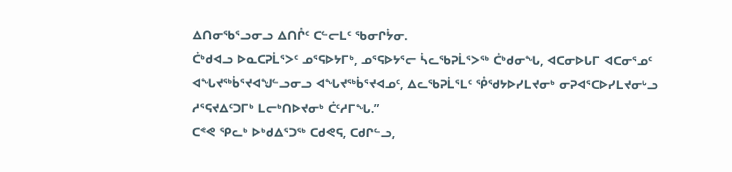ᐃᑎᓂᖃᕐᓗᓂᓗ ᐃᑎᒊᑦ ᑕᓪᓕᒪᑦ ᖃᓂᒋᔮᓂ.
ᑖᒃᑯᐊᓗ ᐅᓇᑕᕈᒫᕐᐳᑦ ᓄᕐᕋᐅᔭᒥᒃ, ᓄᕐᕋᐅᔭᕐᓕ ᓵᓚᖃᕈᒫᕐᐳᖅ ᑖᒃᑯᓂᖓ, ᐊᑕᓂᐅᒐᒥ ᐊᑕᓂᕐᓄᑦ ᐊᖓᔪᖅᑳᕐᔪᐊᖑᓪᓗᓂᓗ ᐊᖓᔪᖅᑳᕐᔪᐊᓄᑦ, ᐃᓚᖃᕈᒫᕐᒪᑦ ᕾᖁᔭᐅᓯᒪᔪᓂᒃ ᓂᕈᐊᕐᑕᐅᓯᒪᔪᓂᒡᓗ ᓱᕐᕋᔪᐃᑦᑐᒥᒃ ᒪᓕᒃᑎᐅᔪᓂᒃ ᑖᑦᓱᒥᖓ.”
ᑕᕝᕙ ᕿᓚᒃ ᐅᒃᑯᐃᕐᑐᖅ ᑕᑯᕙᕋ, ᑕᑯᒋᓪᓗ,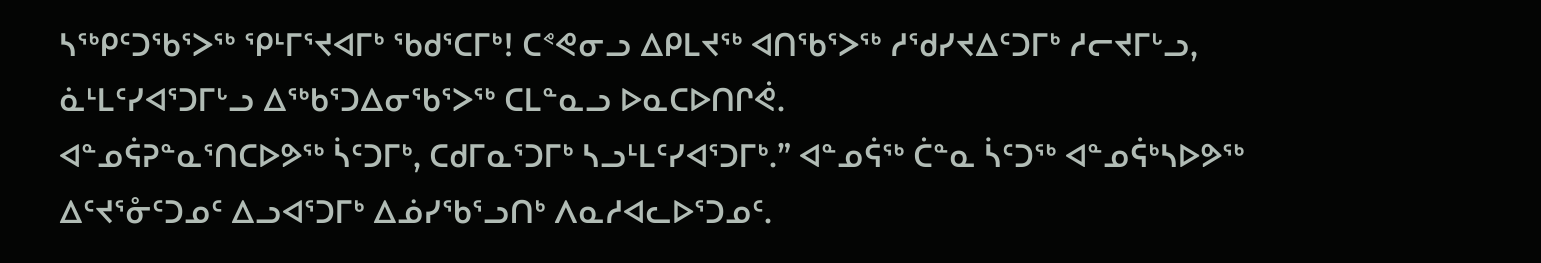ᓴᖅᑭᑦᑐᖃᕐᐳᖅ ᕿᒻᒥᕐᔪᐊᒥᒃ ᖃᑯᕐᑕᒥᒃ! ᑕᕝᕙᓂᓗ ᐃᑭᒪᔪᖅ ᐊᑎᖃᕐᐳᖅ ᓱᖁᓯᔪᐃᑦᑐᒥᒃ ᓱᓕᔪᒥᒡᓗ, ᓈᒻᒪᑦᓯᐊᕐᑐᒥᒡᓗ ᐃᖅᑲᕐᑐᐃᓂᖃᕐᐳᖅ ᑕᒪᓐᓇᓗ ᐅᓇᑕᐅᑎᒋᕚ.
ᐊᓐᓄᕌᕈᓐᓇᕐᑎᑕᐅᕗᖅ ᓵᑦᑐᒥᒃ, ᑕᑯᒥᓇᕐᑐᒥᒃ ᓴᓗᒻᒪᑦᓯᐊᕐᑐᒥᒃ.” ᐊᓐᓄᕌᖅ ᑖᓐᓇ ᓵᑦᑐᖅ ᐊᓐᓄᕌᒃᓴᐅᕗᖅ ᐃᑦᔪᕐᓁᑦᑐᓄᑦ ᐃᓗᐊᕐᑐᒥᒃ ᐃᓅᓯᖃᕐᓗᑎᒃ ᐱᓇᓱᐊᓚᐅᕐᑐᓄᑦ.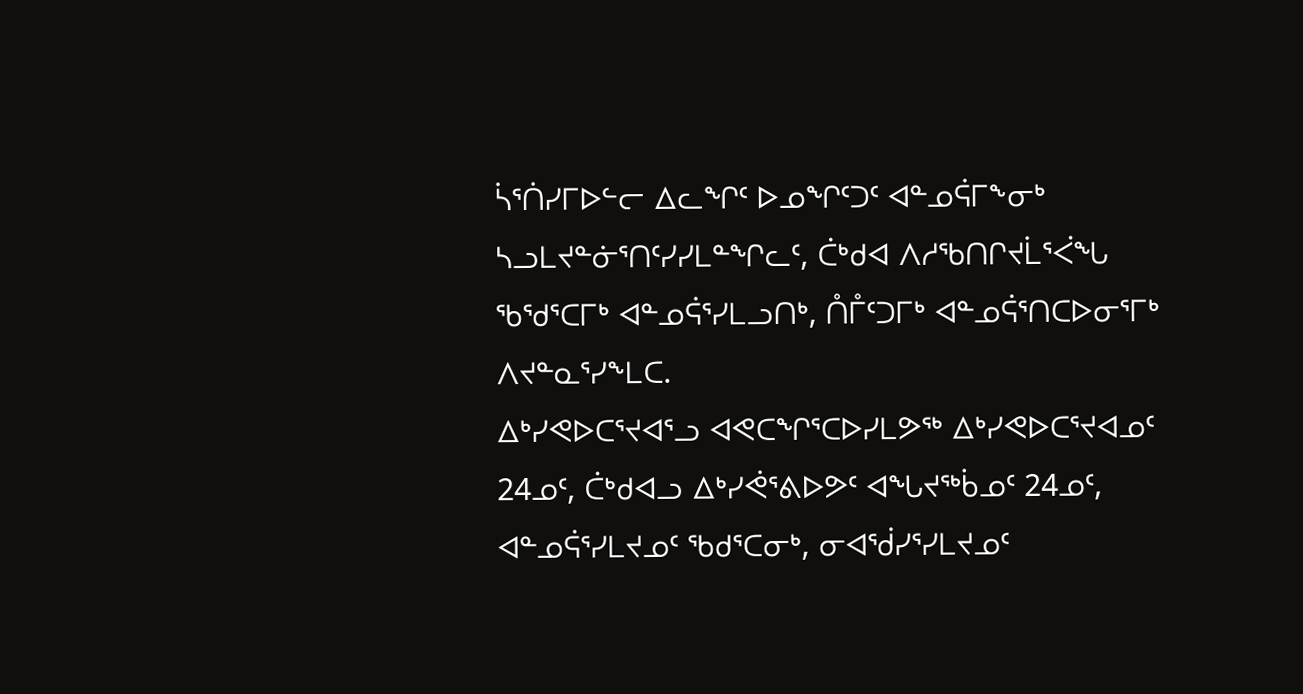ᓵᕐᑏᓯᒥᐅᓪᓕ ᐃᓚᖏᑦ ᐅᓄᖏᑦᑐᑦ ᐊᓐᓄᕌᒥᖕᓂᒃ ᓴᓗᒪᔪᓐᓃᕐᑎᑦᓯᓯᒪᓐᖏᓚᑦ, ᑖᒃᑯᐊ ᐱᓱᖃᑎᒋᔪᒫᕐᐹᖓ ᖃᖁᕐᑕᒥᒃ ᐊᓐᓄᕌᕐᓯᒪᓗᑎᒃ, ᑍᒤᑦᑐᒥᒃ ᐊᓐᓄᕌᕐᑎᑕᐅᓂᕐᒥᒃ ᐱᔪᓐᓇᕐᓯᖕᒪᑕ.
ᐃᒃᓯᕙᐅᑕᕐᔪᐊᕐᓗ ᐊᕙᑕᖏᕐᑕᐅᓯᒪᕗᖅ ᐃᒃᓯᕙᐅᑕᕐᔪᐊᓄᑦ 24ᓄᑦ, ᑖᒃᑯᐊᓗ ᐃᒃᓯᕚᕐᕕᐅᕗᑦ ᐊᖓᔪᖅᑳᓄᑦ 24ᓄᑦ, ᐊᓐᓄᕌᕐᓯᒪᔪᓄᑦ ᖃᑯᕐᑕᓂᒃ, ᓂᐊᖂᓯᕐᓯᒪᔪᓄᑦ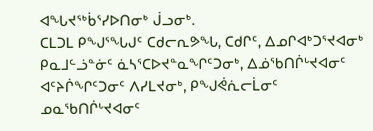ᐊᖓᔪᖅᑳᕐᓯᐅᑎᓂᒃ ᒎᓗᓂᒃ.
ᑕᒪᑐᒪ ᑭᖑᕐᖓᒍᑦ ᑕᑯᓕᕆᕗᖓ, ᑕᑯᒋᑦ, ᐃᓄᒋᐊᒃᑐᕐᔪᐊᓂᒃ ᑭᓇᒧᓪᓘᓐᓃᑦ ᓈᓴᕐᑕᐅᔪᓐᓇᖏᑦᑐᓂᒃ, ᐃᓅᖃᑎᒌᒡᔪᐊᓂᑦ ᐊᑦᔨᒌᖏᑦᑐᓂᑦ ᐱᓯᒪᔪᓂᒃ, ᑭᖑᕚᕇᓕᒫᓂᑦ ᓄᓇᖃᑎᒌᒡᔪᐊᓂᑦ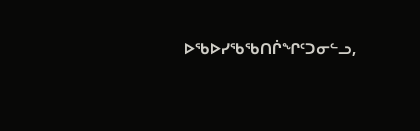ᐅᖃᐅᓯᖃᖃᑎᒌᖏᑦᑐᓂᓪᓗ,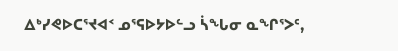ᐃᒃᓯᕙᐅᑕᕐᔪᐊᑉ ᓄᕐᕋᐅᔭᐅᓪᓗ ᓵᖓᓂ ᓇᖏᕐᐳᑦ,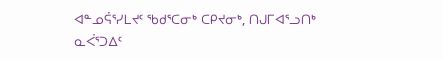ᐊᓐᓄᕌᕐᓯᒪᔪᑦ ᖃᑯᕐᑕᓂᒃ ᑕᑭᔪᓂᒃ, ᑎᒍᒥᐊᕐᓗᑎᒃ ᓇᐹᕐᑐᐃᑦ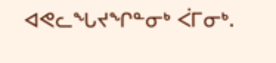ᐊᕙᓚᖓᔪᖏᓐᓂᒃ ᐹᒥᓂᒃ.